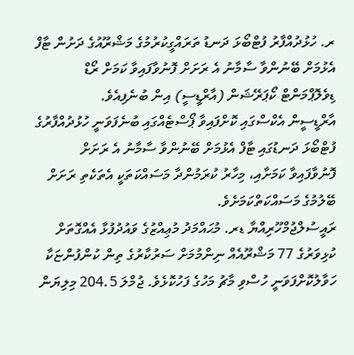ރ. ހުޅުދުއްފާރު ފުޓްބޯޅަ ދަނޑު ތަރައްގީކުރުމުގެ މަޝްރޫއުގެ ދަށުން ޓާފް އެޅުމަށް ބޭނުންވާ ސާމާނު އެ ރަށަށް ފޮނުވާފައިވާ ކަމަށް ރޯޑް ޑިވެލޮޕްމަންޓް ކޯޕަރޭޝަން (އާރްޑީސީ) އިން ބުނެފިއެވެ.
އާރްޑީސީން އެކްސްގައި ކޮށްފައިވާ ޕޯސްޓެއްގައި ބުނެފަވަނީ ހުޅުދުއްފާރުގެ ފުޓްބޯޅަ ދަނޑުގައި ޓާފް އެޅުމަށް ބޭނުންވާ ސާމާނު އެ ރަށަށް ފޮނުވާފައިވާ ކަމަށާއި، މިހާރު ކުރަމުންދާ މަސައްކަތަކީ އެތަކެތި ރަށަށް ބޭލުމުގެ މަސައްކަތްކަމަށެވެ.
ރައީސުލްޖުމްހޫރިއްޔާ ޑރ. މުޙައްމަދު މުޢިއްޒުގެ ވައުދުފުޅާ އެއްގޮތަށް ކުޅިވަރުގެ 77 މަޝްރޫއެއް ނިންމުމަށް ސަރުކާރުގެ ތިން ކުންފުންޏަކާ ހަވާލުކޮށްފަވަނީ ހުސްވި މާޗު މަހުގެ ފަހުކޮޅެވެ. ޖުމްލަ 204.5 މިލިޔަން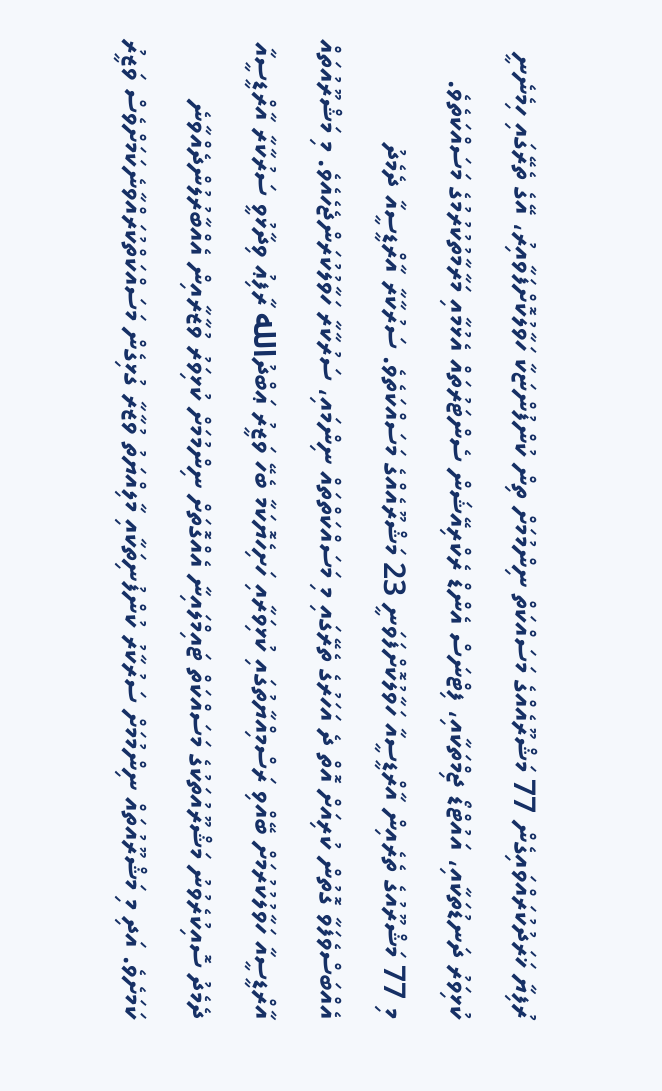ރުފިޔާ ޚަރަދުކުރައްވައިގެން 77 މަޝްރޫއެއްގެ މަސައްކަތް ނިންމުމަށް ތިން ކުންފުންޏަކާ ހަވާލުކޮށްފަވާއިރު، އޭގެ ތެރޭގައި ހިމެނެނީ ކުޅިވަރު ދަނޑުތަކާއި، އައުޓްޑޯ ޖިމްތަކާއި، ފިޓްނަސް އެންޑް ރެކްރިއޭޝަން ސެންޓަރުތައް އެޅުމާއި މަރާމާތުކުރުމުގެ މަސައްކަތެވެ.
މި 77 މަޝްރޫއުގެ ތެރެއިން އާރްޑީސީއާ ހަވާލުކޮށްފަވަނީ 23 މަޝްރޫއެއްގެ މަސައްކަތެވެ. ސަރުކާރާ އާރްޑީސީއާ ދެމެދު އެއްބަސްވެފަވާ ގޮތުން ކުރިއަށް އޮތް ދެ އަހަރުގެ ތެރޭގައި މި މަސައްކަތްތައް ނިންމައި، ސަރުކާރާ ހަވާލުކުރަންޖެހެއެވެ. މި މަޝްރޫއުތައް އާރްޑީސީއާ ހަވާލުކުރުމަށް ބޭއްވި ރަސްމިއްޔާތުގައި ކުޅިވަރާއި ހަށިހެޔޮކަމާ ބެހޭ ވަޒީރު ޢަބްދުالله ރާފިޢު ވިދާޅުވީ ސަރުކާރާ އާރްޑީސީއާ ދެމެދު ސޮއިކުރެވުނު މަޝްރޫއުތަކުގެ މަސައްކަތް ޓައިމްލައިނާ އެއްގޮތަށް ނިންމުމަށް ކުޅިވަރު ވުޒާރާއިން އެއްބާރުލުންދެއްވާނެ ކަމަށެވެ. އަދި މި މަޝްރޫއުތައް ނިންމުމަށް ސަރުކާރު ކުންފުނިތަކާއި މާލިއްޔަތު ވުޒާރާ ގުޅިގެން މަސައްކަތްކުރައްވާނެކަމަށްވެސް ވަޒީރު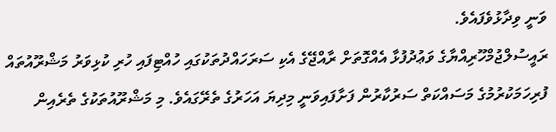ވަނީ ވިދާޅުވެފައެވެ.
ރައީސުލްޖުމްހޫރިއްޔާގެ ވަޢުދުފުޅާ އެއްގޮތަށް ރާއްޖޭގެ އެކި ސަރަހައްދުތަކުގައި ހުއްޓިފައި ހުރި ކުޅިވަރު މަޝްރޫއުތައް ފުރިހަމަކުރުމުގެ މަސައްކަތް ސަރުކާރުން ފަށާފައިވަނީ މިދިޔަ އަހަރުގެ ތެރޭގައެވެ. މި މަޝްރޫއުތަކުގެ ތެރެއިން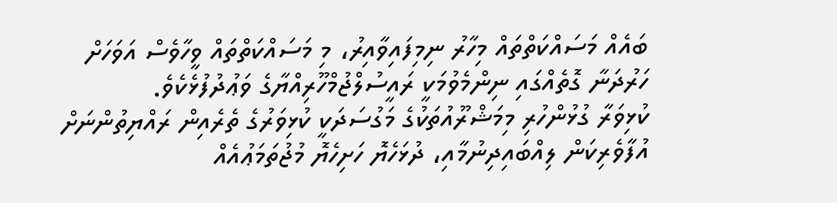ބައެއް މަސައްކަތްތައް މިހާރު ނިމިފައިވާއިރު، މި މަސައްކަތްތައް ވީހާވެސް އަވަހަށް ހަރުދަނާ ގޮތެއްގައި ނިންމެވުމަކީ ރައީސުލްޖުމްހޫރިއްޔާގެ ވަޢުދުފުޅެކެވެ.
ކުޅިވަރާ ގުޅުންހުރި މިމަޝްރޫއުތަކުގެ މަގުސަދަކީ ކުޅިވަރުގެ ތެރެއިން ރައްޔިތުންނަށް އުފާވެރިކަން ލިއްބައިދިނުމާއި، ދުޅަހެޔޮ ހަށިހެޔޮ މުޖުތަމަޢުއެއް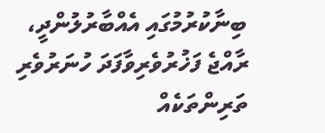ބިނާކުރުމުގައި އެއްބާރުލުންދީ، ރާއްޖެ ފަޚުރުވެރިވާފަދަ ހުނަރުވެރި ތަރިންތަކެއް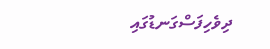ދިވެހިފަސްގަނޑުގައި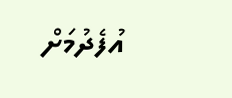އުފެދުމަށް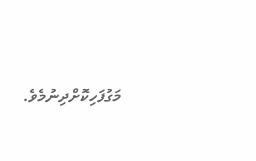މަގުފަހިކޮށްދިނުމެވެ.